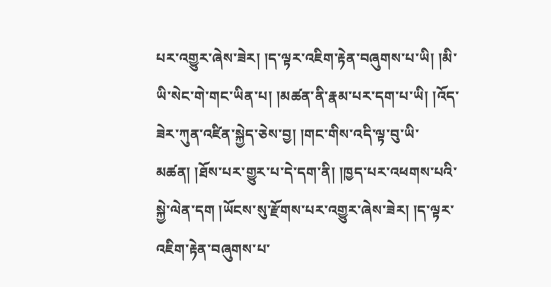པར་འགྱུར་ཞེས་ཟེར། །ད་ལྟར་འཇིག་རྟེན་བཞུགས་པ་ཡི། །མི་ཡི་སེང་གེ་གང་ཡིན་པ། །མཚན་ནི་རྣམ་པར་དག་པ་ཡི། །འོད་ཟེར་ཀུན་འཛིན་སྐྱེད་ཅེས་བྱ། །གང་གིས་འདི་ལྟ་བུ་ཡི་མཚན། །ཐོས་པར་གྱུར་པ་དེ་དག་ནི། །ཁྱད་པར་འཕགས་པའི་སྐྱེ་ལེན་དག །ཡོངས་སུ་རྫོགས་པར་འགྱུར་ཞེས་ཟེར། །ད་ལྟར་འཇིག་རྟེན་བཞུགས་པ་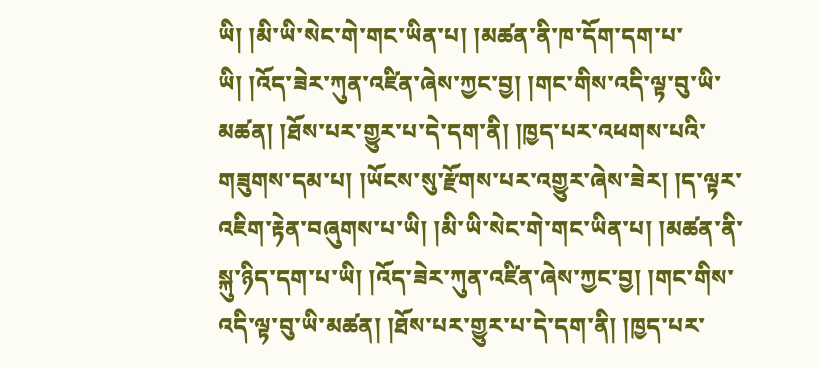ཡི། །མི་ཡི་སེང་གེ་གང་ཡིན་པ། །མཚན་ནི་ཁ་དོག་དག་པ་ཡི། །འོད་ཟེར་ཀུན་འཛིན་ཞེས་ཀྱང་བྱ། །གང་གིས་འདི་ལྟ་བུ་ཡི་མཚན། །ཐོས་པར་གྱུར་པ་དེ་དག་ནི། །ཁྱད་པར་འཕགས་པའི་གཟུགས་དམ་པ། །ཡོངས་སུ་རྫོགས་པར་འགྱུར་ཞེས་ཟེར། །ད་ལྟར་འཇིག་རྟེན་བཞུགས་པ་ཡི། །མི་ཡི་སེང་གེ་གང་ཡིན་པ། །མཚན་ནི་སྐུ་ཉིད་དག་པ་ཡི། །འོད་ཟེར་ཀུན་འཛིན་ཞེས་ཀྱང་བྱ། །གང་གིས་འདི་ལྟ་བུ་ཡི་མཚན། །ཐོས་པར་གྱུར་པ་དེ་དག་ནི། །ཁྱད་པར་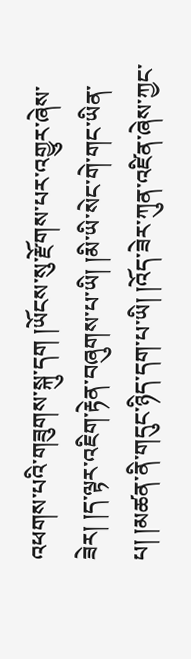འཕགས་པའི་གཟུགས་སྐུ་དག །ཡོངས་སུ་རྫོགས་པར་འགྱུར་ཞེས་ཟེར། །ད་ལྟར་འཇིག་རྟེན་བཞུགས་པ་ཡི། །མི་ཡི་སེང་གེ་གང་ཡིན་པ། །མཚན་ནི་གདུང་ཉིད་དག་པ་ཡི། །འོད་ཟེར་ཀུན་འཛིན་ཞེས་ཀྱང་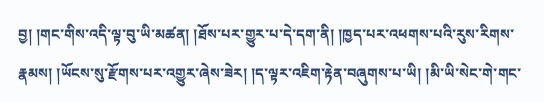བྱ། །གང་གིས་འདི་ལྟ་བུ་ཡི་མཚན། །ཐོས་པར་གྱུར་པ་དེ་དག་ནི། །ཁྱད་པར་འཕགས་པའི་རུས་རིགས་རྣམས། །ཡོངས་སུ་རྫོགས་པར་འགྱུར་ཞེས་ཟེར། །ད་ལྟར་འཇིག་རྟེན་བཞུགས་པ་ཡི། །མི་ཡི་སེང་གེ་གང་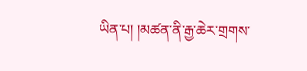ཡིན་པ། །མཚན་ནི་རྒྱ་ཆེར་གྲགས་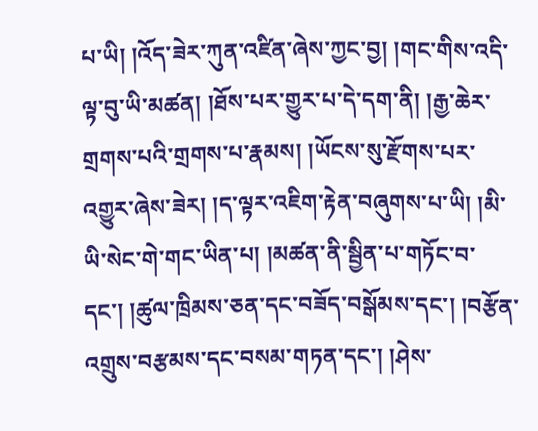པ་ཡི། །འོད་ཟེར་ཀུན་འཛིན་ཞེས་ཀྱང་བྱ། །གང་གིས་འདི་ལྟ་བུ་ཡི་མཚན། །ཐོས་པར་གྱུར་པ་དེ་དག་ནི། །རྒྱ་ཆེར་གྲགས་པའི་གྲགས་པ་རྣམས། །ཡོངས་སུ་རྫོགས་པར་འགྱུར་ཞེས་ཟེར། །ད་ལྟར་འཇིག་རྟེན་བཞུགས་པ་ཡི། །མི་ཡི་སེང་གེ་གང་ཡིན་པ། །མཚན་ནི་སྦྱིན་པ་གཏོང་བ་དང་། །ཚུལ་ཁྲིམས་ཅན་དང་བཟོད་བསྒོམས་དང་། །བརྩོན་འགྲུས་བརྩམས་དང་བསམ་གཏན་དང་། །ཤེས་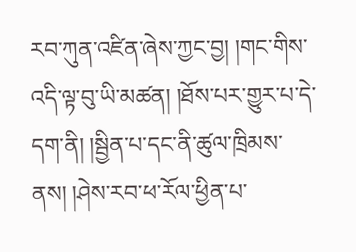རབ་ཀུན་འཛིན་ཞེས་ཀྱང་བྱ། །གང་གིས་འདི་ལྟ་བུ་ཡི་མཚན། །ཐོས་པར་གྱུར་པ་དེ་དག་ནི། །སྦྱིན་པ་དང་ནི་ཚུལ་ཁྲིམས་ནས། །ཤེས་རབ་ཕ་རོལ་ཕྱིན་པ་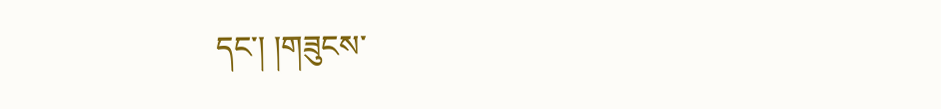དང་། །གཟུངས་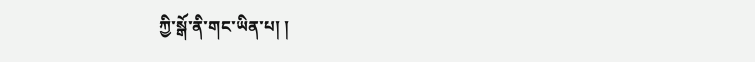ཀྱི་སྒོ་ནི་གང་ཡིན་པ། །